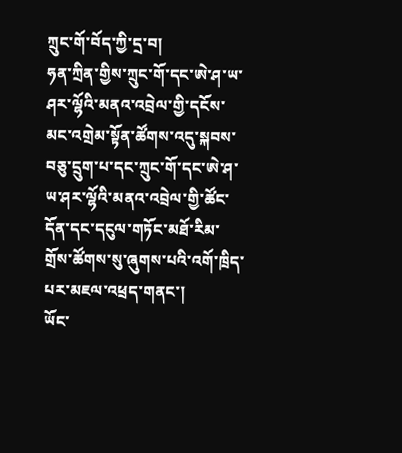ཀྲུང་གོ་བོད་ཀྱི་དྲ་བ།
ཧན་ཀྲིན་གྱིས་ཀྲུང་གོ་དང་ཨེ་ཤ་ཡ་ཤར་ལྷོའི་མནའ་འབྲེལ་གྱི་དངོས་མང་འགྲེམ་སྟོན་ཚོགས་འདུ་སྐབས་བཅུ་དྲུག་པ་དང་ཀྲུང་གོ་དང་ཨེ་ཤ་ཡ་ཤར་ལྷོའི་མནའ་འབྲེལ་གྱི་ཚོང་དོན་དང་དངུལ་གཏོང་མཐོ་རིམ་གྲོས་ཚོགས་སུ་ཞུགས་པའི་འགོ་ཁྲིད་པར་མཇལ་འཕྲད་གནང་།
ཡོང་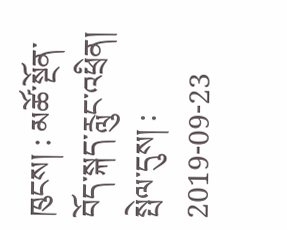ཁུངས། : མཚོ་སྔོན་བོད་སྐད་རླུང་འཕྲིན།     སྤེལ་དུས། : 2019-09-23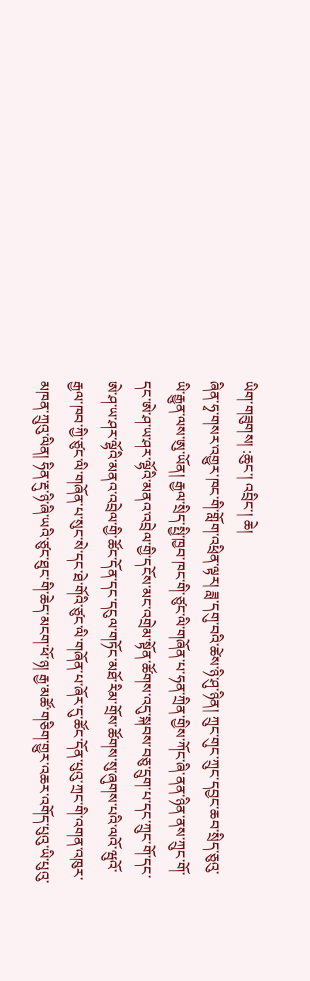ཡིག་གཟུགས། :ཆུང་། འབྲིང་། ཆེ།
ཞིན་ཧྭ་གསར་འགྱུར་ཁང་གི་གློག་འཕྲིན་ལྟར། ཟླ་དགུ་བའི་ཚེས་ཉི་ཤུ་ཉིན། ཀྲུང་གུང་ཀྲུང་དབྱང་ཆབ་སྲིད་ཅུའུ་ཡི་རྒྱུན་ལས་ཨུ་ཡོན། རྒྱལ་སྲིད་སྤྱི་ཁྱབ་ཁང་གི་ཙུང་ལི་གཞོན་པ་ཧན་ཀྲིན་གྱིས་ཀོང་ཞི་ནན་ཉིན་ནས་ཀྲུང་གོ་དང་ཨེ་ཤ་ཡ་ཤར་ལྷོའི་མནའ་འབྲེལ་གྱི་དངོས་མང་འགྲེམ་སྟོན་ཚོགས་འདུ་སྐབས་བཅུ་དྲུག་པ་དང་ཀྲུང་གོ་དང་ཨེ་ཤ་ཡ་ཤར་ལྷོའི་མནའ་འབྲེལ་གྱི་ཚོང་དོན་དང་དངུལ་གཏོང་མཐོ་རིམ་གྲོས་ཚོགས་སུ་ཞུགས་པའི་ལའོ་ཝུའོ་རྒྱལ་ཁབ་ཀྱི་ཙུང་ལི་གཞོན་པ་སུང་སེ་དང་ཐེ་གོའི་ཙུང་ལི་གཞོན་པ་ཞོར་དུ་ཚོང་དོན་པུའུ་ཀྲང་གི་འགན་འཁུར་མཁན་ཀྲུའུ་ལིན། ཧིན་རྡུ་ཉི་ཞི་ཡའི་ཙུང་ཐུང་གི་ཆེད་མངག་ཕོ་ཉ། རྒྱ་མཚོ་གཅིག་གྱུར་འཆར་འགོད་པུའུ་ཡི་པུའུ་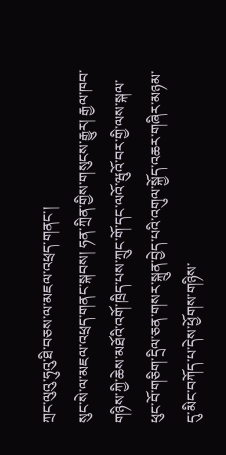ཀྲང་ལུའུ་ཧུའུ་ཐི་བཅས་ལ་མཇལ་འཕྲད་གནང་།
སུང་སེ་ལ་མཇལ་འཕྲད་གནང་སྐབས། ཧན་ཀྲིན་གྱིས་གསུངས་རྒྱུར། རྒྱལ་ཁབ་གཉིས་ཀྱི་ཆེས་མཐོའི་འགོ་ཁྲིད་པས་ཀྲུང་གོ་དང་ལའོ་ཝུའོ་བར་གྱི་ལས་སྐལ་ཕུང་བོ་གཅིག་དྲིལ་ཅན་གསར་སྐྲུན་བྱེད་པའི་འགུལ་སྐྱོད་འཆར་གཞིར་མཉམ་དུ་མིང་བཀོད་པ་དེས་ཕྱོགས་གཉིས་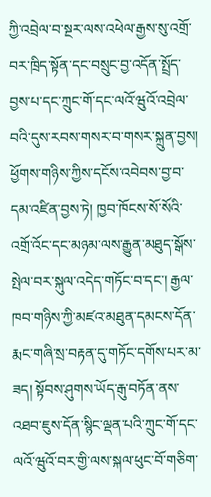ཀྱི་འབྲེལ་བ་སྔར་ལས་འཕེལ་རྒྱས་སུ་འགྲོ་བར་ཁྲིད་སྟོན་དང་བསྲུང་བྱ་འདོན་སྤྲོད་བྱས་པ་དང་ཀྲུང་གོ་དང་ལའོ་ཝུའོ་འབྲེལ་བའི་དུས་རབས་གསར་བ་གསར་སྐྲུན་བྱས། ཕྱོགས་གཉིས་ཀྱིས་དངོས་འབེབས་བྱ་བ་དམ་འཛིན་བྱས་ཏེ། ཁྱབ་ཁོངས་སོ་སོའི་འགྲོ་འོང་དང་མཉམ་ལས་རྒྱུན་མཐུད་སྒོས་སྤེལ་བར་སྐུལ་འདེད་གཏོང་བ་དང་། རྒྱལ་ཁབ་གཉིས་ཀྱི་མཛའ་མཐུན་དམངས་དོན་རྨང་གཞི་སྲ་བརྟན་དུ་གཏོང་དགོས་པར་མ་ཟད། སྟོབས་ཤུགས་ཡོད་རྒུ་བཏོན་ནས་འཐབ་ཇུས་དོན་སྙིང་ལྡན་པའི་ཀྲུང་གོ་དང་ལའོ་ཝུའོ་བར་གྱི་ལས་སྐལ་ཕུང་བོ་གཅིག་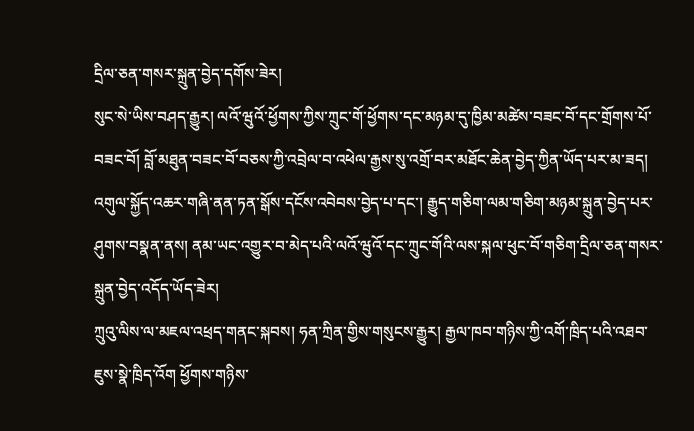དྲིལ་ཅན་གསར་སྐྲུན་བྱེད་དགོས་ཟེར།
སུང་སེ་ཡིས་བཤད་རྒྱུར། ལའོ་ཝུའོ་ཕྱོགས་ཀྱིས་ཀྲུང་གོ་ཕྱོགས་དང་མཉམ་དུ་ཁྱིམ་མཚེས་བཟང་བོ་དང་གྲོགས་པོ་བཟང་བོ། བློ་མཐུན་བཟང་བོ་བཅས་ཀྱི་འབྲེལ་བ་འཕེལ་རྒྱས་སུ་འགྲོ་བར་མཐོང་ཆེན་བྱེད་ཀྱིན་ཡོད་པར་མ་ཟད། འགུལ་སྐྱོད་འཆར་གཞི་ནན་ཏན་སྒོས་དངོས་འབེབས་བྱེད་པ་དང་། རྒྱུད་གཅིག་ལམ་གཅིག་མཉམ་སྐྲུན་བྱེད་པར་ཤུགས་བསྣན་ནས། ནམ་ཡང་འགྱུར་བ་མེད་པའི་ལའོ་ཝུའོ་དང་ཀྲུང་གོའི་ལས་སྐལ་ཕུང་བོ་གཅིག་དྲིལ་ཅན་གསར་སྐྲུན་བྱེད་འདོད་ཡོད་ཟེར།
ཀྲུའུ་ལིས་ལ་མཇལ་འཕྲད་གནང་སྐབས། ཧན་ཀྲིན་གྱིས་གསུངས་རྒྱུར། རྒྱལ་ཁབ་གཉིས་ཀྱི་འགོ་ཁྲིད་པའི་འཐབ་ཇུས་སྣེ་ཁྲིད་འོག ཕྱོགས་གཉིས་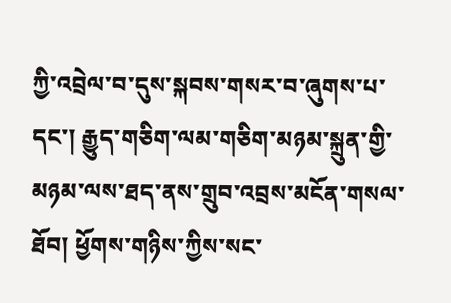ཀྱི་འབྲེལ་བ་དུས་སྐབས་གསར་བ་ཞུགས་པ་དང་། རྒྱུད་གཅིག་ལམ་གཅིག་མཉམ་སྐྲུན་གྱི་མཉམ་ལས་ཐད་ནས་གྲུབ་འབྲས་མངོན་གསལ་ཐོབ། ཕྱོགས་གཉིས་ཀྱིས་སང་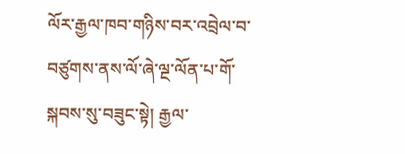ལོར་རྒྱལ་ཁབ་གཉིས་བར་འབྲེལ་བ་བཙུགས་ནས་ལོ་ཞེ་ལྔ་ལོན་པ་གོ་སྐབས་སུ་བཟུང་སྟེ། རྒྱལ་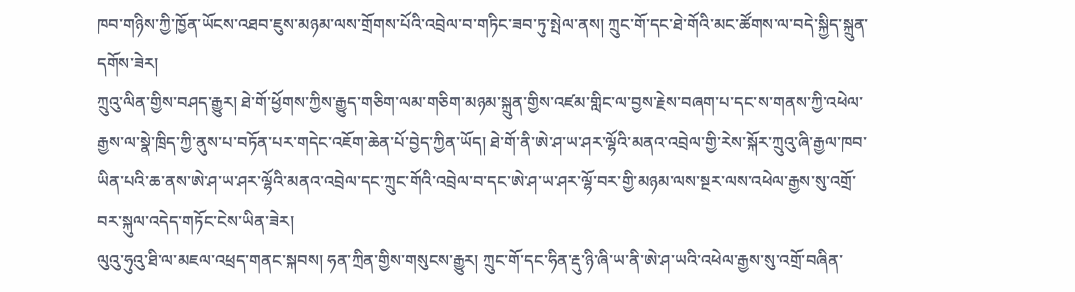ཁབ་གཉིས་ཀྱི་ཁྱོན་ཡོངས་འཐབ་ཇུས་མཉམ་ལས་གྲོགས་པོའི་འབྲེལ་བ་གཏིང་ཟབ་ཏུ་སྤེལ་ནས། ཀྲུང་གོ་དང་ཐེ་གོའི་མང་ཚོགས་ལ་བདེ་སྐྱིད་སྐྲུན་དགོས་ཟེར།
ཀྲུའུ་ལིན་གྱིས་བཤད་རྒྱུར། ཐེ་གོ་ཕྱོགས་ཀྱིས་རྒྱུད་གཅིག་ལམ་གཅིག་མཉམ་སྐྲུན་གྱིས་འཛམ་གླིང་ལ་བྱས་རྗེས་བཞག་པ་དང་ས་གནས་ཀྱི་འཕེལ་རྒྱས་ལ་སྣེ་ཁྲིད་ཀྱི་ནུས་པ་བཏོན་པར་གདེང་འཇོག་ཆེན་པོ་བྱེད་ཀྱིན་ཡོད། ཐེ་གོ་ནི་ཨེ་ཤ་ཡ་ཤར་ལྷོའི་མནའ་འབྲེལ་གྱི་རེས་སྐོར་ཀྲུའུ་ཞི་རྒྱལ་ཁབ་ཡིན་པའི་ཆ་ནས་ཨེ་ཤ་ཡ་ཤར་ལྷོའི་མནའ་འབྲེལ་དང་ཀྲུང་གོའི་འབྲེལ་བ་དང་ཨེ་ཤ་ཡ་ཤར་ལྷོ་བར་གྱི་མཉམ་ལས་སྔར་ལས་འཕེལ་རྒྱས་སུ་འགྲོ་བར་སྐུལ་འདེད་གཏོང་ངེས་ཡིན་ཟེར།
ལུའུ་ཧུའུ་ཐི་ལ་མཇལ་འཕྲད་གནང་སྐབས། ཧན་ཀྲིན་གྱིས་གསུངས་རྒྱུར། ཀྲུང་གོ་དང་ཧིན་རྡུ་ཉི་ཞི་ཡ་ནི་ཨེ་ཤ་ཡའི་འཕེལ་རྒྱས་སུ་འགྲོ་བཞིན་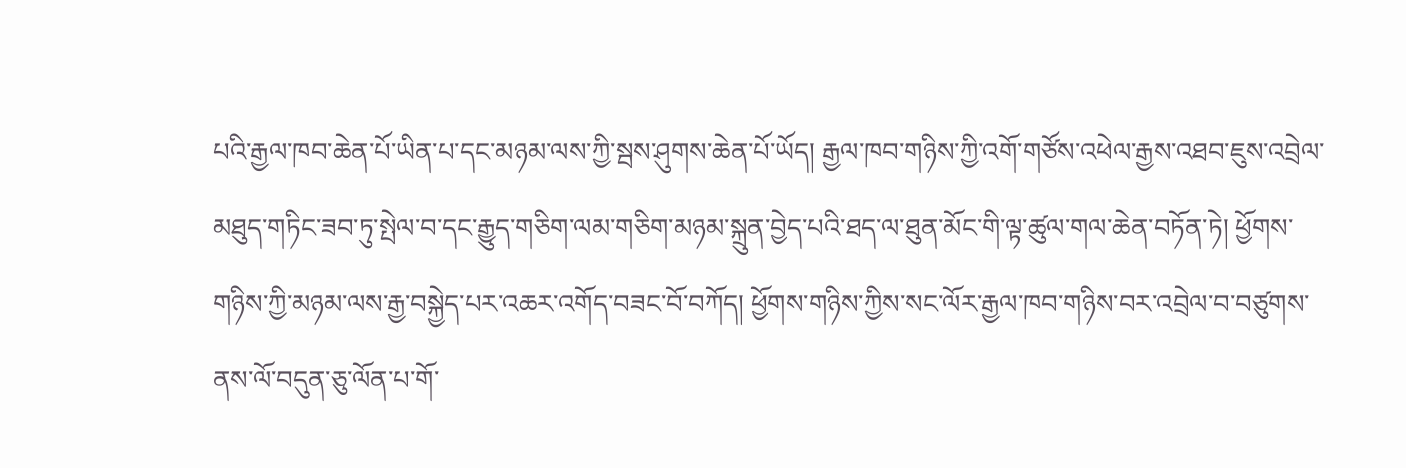པའི་རྒྱལ་ཁབ་ཆེན་པོ་ཡིན་པ་དང་མཉམ་ལས་ཀྱི་སྦས་ཤུགས་ཆེན་པོ་ཡོད། རྒྱལ་ཁབ་གཉིས་ཀྱི་འགོ་གཙོས་འཕེལ་རྒྱས་འཐབ་ཇུས་འབྲེལ་མཐུད་གཏིང་ཟབ་ཏུ་སྤེལ་བ་དང་རྒྱུད་གཅིག་ལམ་གཅིག་མཉམ་སྐྲུན་བྱེད་པའི་ཐད་ལ་ཐུན་མོང་གི་ལྟ་ཚུལ་གལ་ཆེན་བཏོན་ཏེ། ཕྱོགས་གཉིས་ཀྱི་མཉམ་ལས་རྒྱ་བསྐྱེད་པར་འཆར་འགོད་བཟང་བོ་བཀོད། ཕྱོགས་གཉིས་ཀྱིས་སང་ལོར་རྒྱལ་ཁབ་གཉིས་བར་འབྲེལ་བ་བཙུགས་ནས་ལོ་བདུན་ཅུ་ལོན་པ་གོ་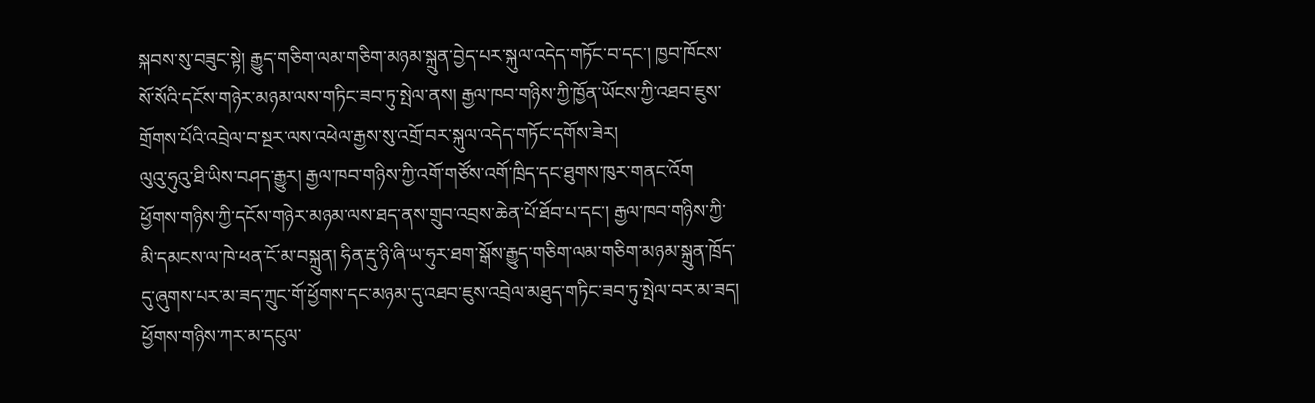སྐབས་སུ་བཟུང་སྟེ། རྒྱུད་གཅིག་ལམ་གཅིག་མཉམ་སྐྲུན་བྱེད་པར་སྐུལ་འདེད་གཏོང་བ་དང་། ཁྱབ་ཁོངས་སོ་སོའི་དངོས་གཉེར་མཉམ་ལས་གཏིང་ཟབ་ཏུ་སྤེལ་ནས། རྒྱལ་ཁབ་གཉིས་ཀྱི་ཁྱོན་ཡོངས་ཀྱི་འཐབ་ཇུས་གྲོགས་པོའི་འབྲེལ་བ་སྔར་ལས་འཕེལ་རྒྱས་སུ་འགྲོ་བར་སྐུལ་འདེད་གཏོང་དགོས་ཟེར།
ལུའུ་ཧུའུ་ཐི་ཡིས་བཤད་རྒྱུར། རྒྱལ་ཁབ་གཉིས་ཀྱི་འགོ་གཙོས་འགོ་ཁྲིད་དང་ཐུགས་ཁུར་གནང་འོག ཕྱོགས་གཉིས་ཀྱི་དངོས་གཉེར་མཉམ་ལས་ཐད་ནས་གྲུབ་འབྲས་ཆེན་པོ་ཐོབ་པ་དང་། རྒྱལ་ཁབ་གཉིས་ཀྱི་མི་དམངས་ལ་ཁེ་ཕན་ངོ་མ་བསྐྲུན། ཧིན་རྡུ་ཉི་ཞི་ཡ་ཧུར་ཐག་སྒོས་རྒྱུད་གཅིག་ལམ་གཅིག་མཉམ་སྐྲུན་ཁྲོད་དུ་ཞུགས་པར་མ་ཟད་ཀྲུང་གོ་ཕྱོགས་དང་མཉམ་དུ་འཐབ་ཇུས་འབྲེལ་མཐུད་གཏིང་ཟབ་ཏུ་སྤེལ་བར་མ་ཟད། ཕྱོགས་གཉིས་ཀར་མ་དངུལ་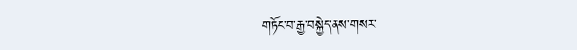གཏོང་བ་རྒྱ་བསྐྱེད་ནས་གསར་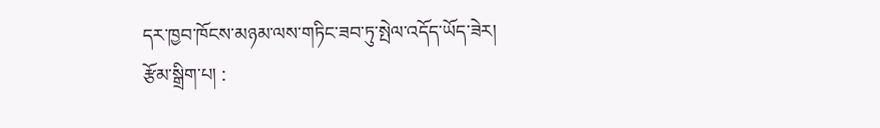དར་ཁྱབ་ཁོངས་མཉམ་ལས་གཏིང་ཟབ་ཏུ་སྤེལ་འདོད་ཡོད་ཟེར།
རྩོམ་སྒྲིག་པ། :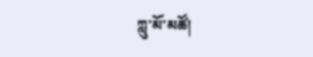ཀླུ་མོ་མཚོ།